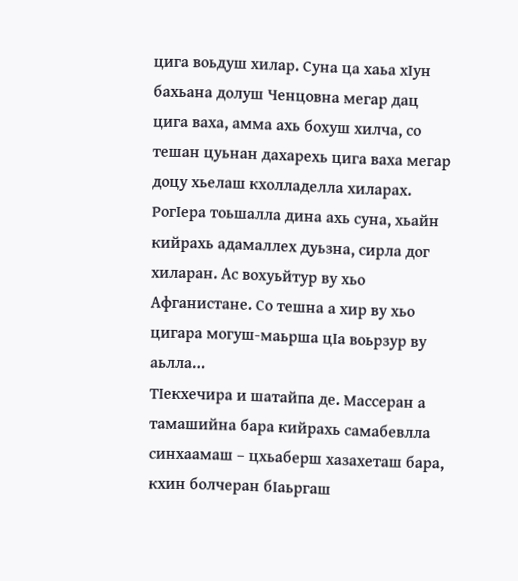цига воьдуш хилар. Суна ца хаьа хIун бахьана долуш Ченцовна мегар дац цига ваха, амма ахь бохуш хилча, со тешан цуьнан дахарехь цига ваха мегар доцу хьелаш кхолладелла хиларах. РогIера тоьшалла дина ахь суна, хьайн кийрахь адамаллех дуьзна, сирла дог хиларан. Ас вохуьйтур ву хьо Афганистане. Со тешна а хир ву хьо цигара могуш-маьрша цIа воьрзур ву аьлла…
ТIекхечира и шатайпа де. Массеран а тамашийна бара кийрахь самабевлла синхаамаш – цхьаберш хазахеташ бара, кхин болчеран бIаьргаш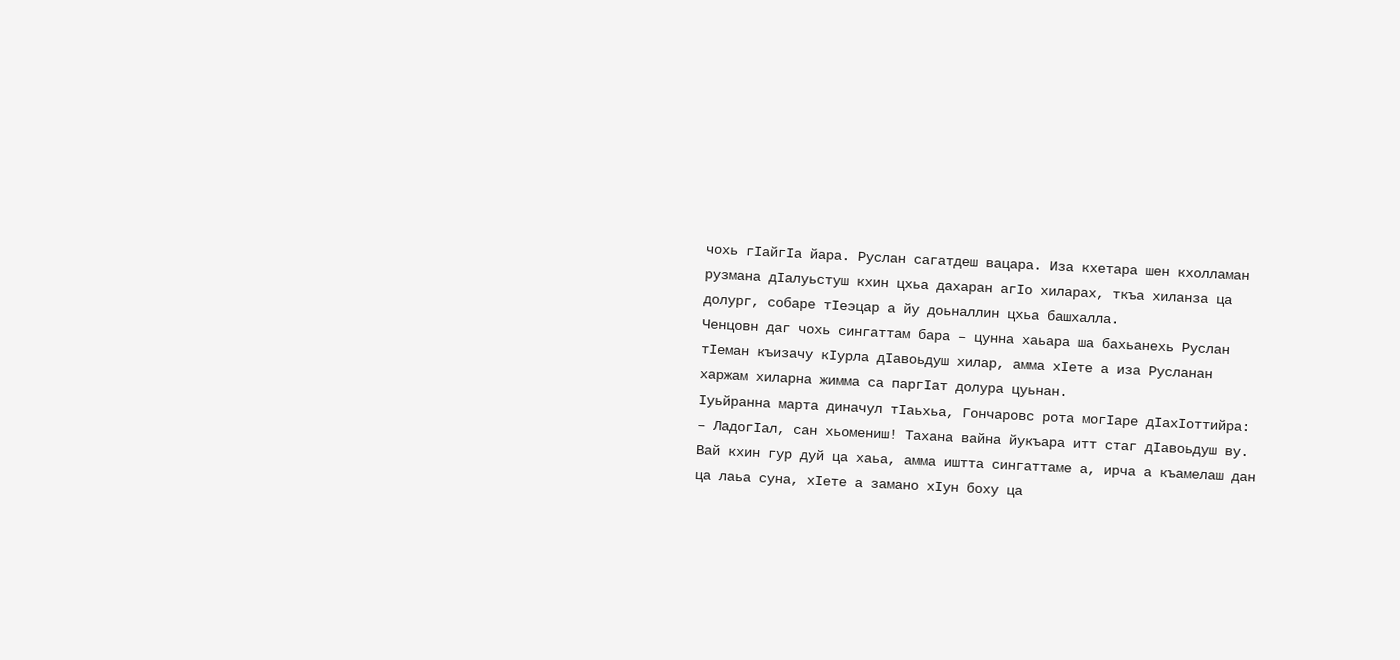чохь гIайгIа йара. Руслан сагатдеш вацара. Иза кхетара шен кхолламан рузмана дIалуьстуш кхин цхьа дахаран агIо хиларах, ткъа хиланза ца долург, собаре тIеэцар а йу доьналлин цхьа башхалла.
Ченцовн даг чохь сингаттам бара – цунна хаьара ша бахьанехь Руслан тIеман къизачу кIурла дIавоьдуш хилар, амма хIете а иза Русланан харжам хиларна жимма са паргIат долура цуьнан.
Iуьйранна марта диначул тIаьхьа, Гончаровс рота могIаре дIахIоттийра:
– ЛадогIал, сан хьомениш! Тахана вайна йукъара итт стаг дIавоьдуш ву. Вай кхин гур дуй ца хаьа, амма иштта сингаттаме а, ирча а къамелаш дан ца лаьа суна, хIете а замано хIун боху ца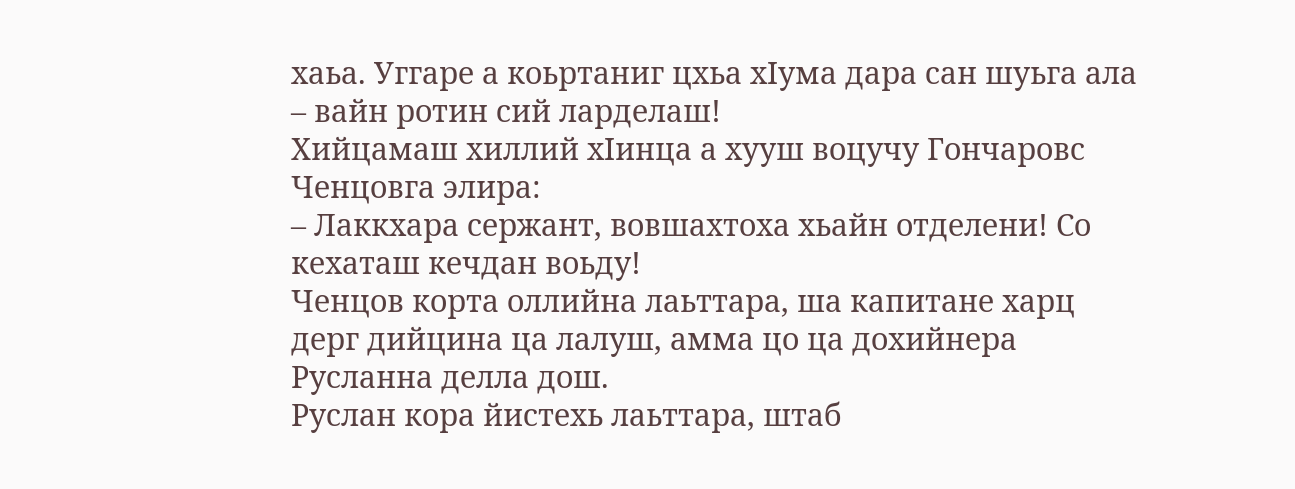хаьа. Уггаре а коьртаниг цхьа хIума дара сан шуьга ала – вайн ротин сий ларделаш!
Хийцамаш хиллий хIинца а хууш воцучу Гончаровс Ченцовга элира:
– Лаккхара сержант, вовшахтоха хьайн отделени! Со кехаташ кечдан воьду!
Ченцов корта оллийна лаьттара, ша капитане харц дерг дийцина ца лалуш, амма цо ца дохийнера Русланна делла дош.
Руслан кора йистехь лаьттара, штаб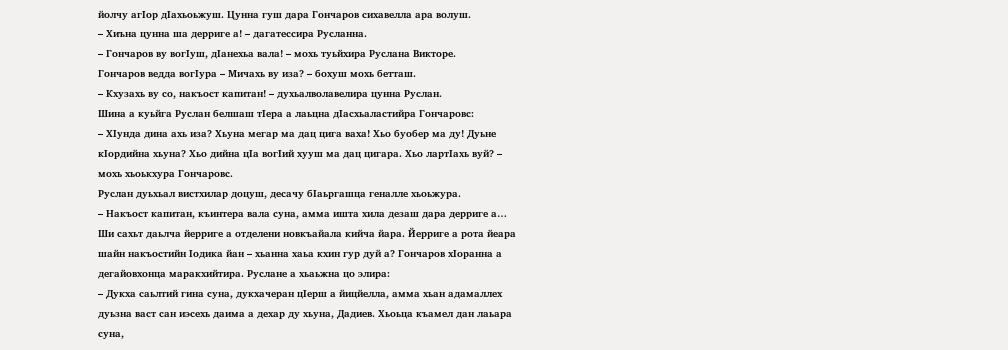йолчу агIор дIахьоьжуш. Цунна гуш дара Гончаров сихавелла ара волуш.
– Хиъна цунна ша дерриге а! – дагатессира Русланна.
– Гончаров ву вогIуш, дIанехьа вала! – мохь туьйхира Руслана Викторе.
Гончаров ведда вогIура – Мичахь ву иза? – бохуш мохь бетташ.
– Кхузахь ву со, накъост капитан! – духьалволавелира цунна Руслан.
Шина а куьйга Руслан белшаш тIера а лаьцна дIасхьаластийра Гончаровс:
– ХIунда дина ахь иза? Хьуна мегар ма дац цига ваха! Хьо буобер ма ду! Дуьне кIордийна хьуна? Хьо дийна цIа вогIий хууш ма дац цигара. Хьо лартIахь вуй? – мохь хьоькхура Гончаровс.
Руслан дуьхьал вистхилар доцуш, десачу бIаьргашца геналле хьоьжура.
– Накъост капитан, къинтера вала суна, амма ишта хила дезаш дара дерриге а…
Ши сахьт даьлча йерриге а отделени новкъайала кийча йара. Йерриге а рота йеара шайн накъостийн Iодика йан – хьанна хаьа кхин гур дуй а? Гончаров хIоранна а дегайовхонца маракхийтира. Руслане а хьаьжна цо элира:
– Дукха саьлтий гина суна, дукхачеран цIерш а йицйелла, амма хьан адамаллех дуьзна васт сан иэсехь даима а дехар ду хьуна, Дадиев. Хьоьца къамел дан лаьара суна,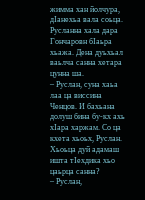жимма хан йолчура, дIанехьа вала соьца.
Русланна хала дара Гончаровн бIаьра хьажа. Дена дуьхьал ваьлча санна хетара цунна ша.
– Руслан, суна хаьа лаа ца виссина Ченцов. И бахьана долуш бина бу-кх ахь хIара харжам. Со ца кхета хьоьх, Руслан. Хьоьца дуй адамаш ишта тIехдика хьо цаьрца санна?
– Руслан,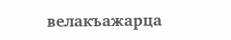велакъажарца